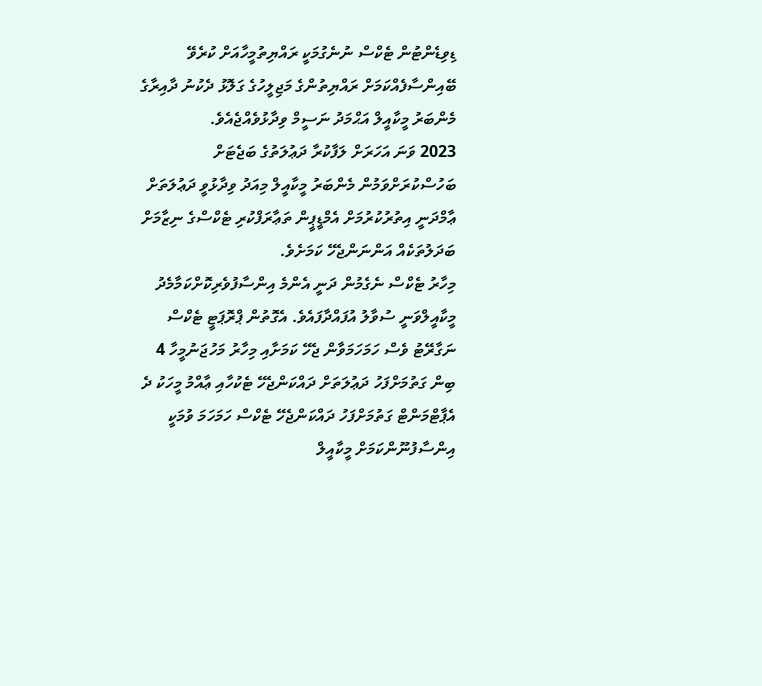ޑިވިޑެންޓުން ޓެކްސް ނުނެގުމަކީ ރައްޔިތުމީހާއަށް ކުރެވޭ ބޭއިންސާފެއްކަމަށް ރައްޔިތުންގެ މަޖިލީހުގެ ގަލޮޅު ދެކުނު ދާއިރާގެ މެންބަރު މީކާއީލް އަޙްމަދު ނަސީމް ވިދާޅުވެއްޖެއެވެ.
2023 ވަނަ އަހަރަށް ލަފާކުރާ ދަޢުލަތުގެ ބަޖެޓަށް ބަހުސްކުރަށްވަމުން މެންބަރު މީކާއީލް މިއަދު ވިދާޅުވީ ދަޢުލަތަށް ޢާމްދަނީ އިތުރުކުރުމަށް އެމްޑީޕީން ތަޢާރަފްކުރި ޓެކްސްގެ ނިޒާމަށް ބަދަލުތަކެއް އަންނަންޖެހޭ ކަމަށެވެ.
މިހާރު ޓެކްސް ނެގެމުން ދަނީ އެންމެ އިންސާފުވެރިކޮށްކަމާމެދު މީކާއީލްވަނީ ސުވާލު އުފައްދާފައެވެ. އެގޮތުން ޕްރޮޕަޓީ ޓެކްސް ނަގާރޭޓު ވެސް ހަމަހަމަވާން ޖެހޭ ކަމަށާއި މިހާރު މަހުޖަނުމީހާ 4 ބިން ގަތުމަށްފަހު ދަޢުލަތަށް ދައްކަންޖެހޭ ޓެކުހާއި ޢާއްމު މީހަކު ދެ އެޕާޓްމަންޓް ގަތުމަށްފަހު ދައްކަންޖެހޭ ޓެކްސް ހަމަހަމަ ވުމަކީ އިންސާފުނޫންކަމަށް މީކާއީލް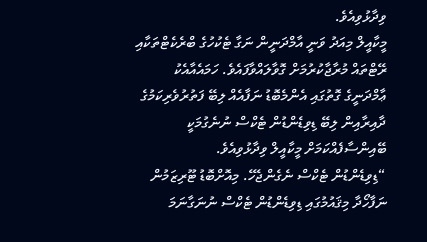ވިދާޅުވިއެވެ.
މީކާއީލް މިއަދު ވަނީ އާމްދަނީން ނަގާ ޓެކުހުގެ ބްރެކެޓްތަކާއި ރޭޓްތައް މުރާޖާކުރުމަށް ގޮވާލައްވާފައެވެ. ހަމައެއާއެކު ޢާމްދަނީގެ ގޮތުގައި އެންމެބޮޑު ނަފާއެއް ލިބޭ ފަތުރުވެރިކަމުގެ ދާއިރާއިން ލިބޭ ޑިވިޑެންޑުން ޓެކްސް ނުނެގުމަކީ ބޭއިންސާފެއްކަމަށް މީކާއީލް ވިދާޅުވިއެވެ.
“ޑިވިޑެންޑުން ޓެކްސް ނެގެންޖެހޭ. މިއޮށްބޮޑު ޓޫރިޒަމުން ނަފާހޯދާ މިޤައުމުގައި ޑިވިޑެންޑުން ޓެކްސް ނުނަގާނަމަ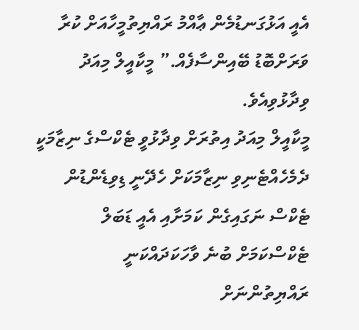އެއީ އަޅުގަނޑުމެން ޢާއްމު ރައްޔިތުމީހާއަށް ކުރާ ވަރަށްބޮޑު ބޭއިންސާފެއް.” މީކާއީލް މިއަދު ވިދާޅުވިއެވެ.
މީކާއީލް މިއަދު އިތުރަށް ވިދާޅުވީ ޓެކްސްގެ ނިޒާމަކީ ދެމެހެއްޓެނިވި ނިޒާމަކަށް ހެދޭނީ ޑިވިޑެންޑުން ޓެކްސް ނަގައިގެން ކަމަށާއި އެއީ ޑަބަލް ޓެކްސްކަމަށް ބުނެ ވާހަކަދައްކަނީ ރައްޔިތުންނަށް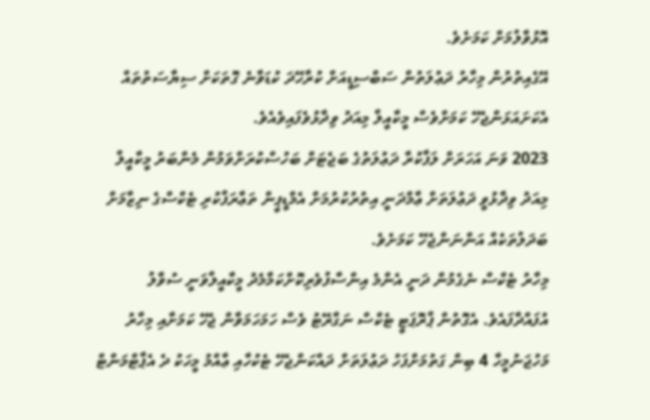އޮޅުވާލުމަށް ކަމަށެވެ.
އޭގެއިތުރުން މިހާރު ދަޢުލަތުން ސަބްސިޑީއަށް ކުރާހޭދަ ކުޑަވާނެ ގޮތަކަށް ސިޔާސަތުތައް އެކަށައަޅަންޖެހޭ ކަމަށްވެސް މީކާއީލް މިއަދު ވިދާޅުވެފައިވެއެވެ.
2023 ވަނަ އަހަރަށް ލަފާކުރާ ދަޢުލަތުގެ ބަޖެޓަށް ބަހުސްކުރަށްވަމުން މެންބަރު މީކާއީލް މިއަދު ވިދާޅުވީ ދަޢުލަތަށް ޢާމްދަނީ އިތުރުކުރުމަށް އެމްޑީޕީން ތަޢާރަފްކުރި ޓެކްސްގެ ނިޒާމަށް ބަދަލުތަކެއް އަންނަންޖެހޭ ކަމަށެވެ.
މިހާރު ޓެކްސް ނެގެމުން ދަނީ އެންމެ އިންސާފުވެރިކޮށްކަމާމެދު މީކާއީލްވަނީ ސުވާލު އުފައްދާފައެވެ. އެގޮތުން ޕްރޮޕަޓީ ޓެކްސް ނަގާރޭޓު ވެސް ހަމަހަމަވާން ޖެހޭ ކަމަށާއި މިހާރު މަހުޖަނުމީހާ 4 ބިން ގަތުމަށްފަހު ދަޢުލަތަށް ދައްކަންޖެހޭ ޓެކުހާއި ޢާއްމު މީހަކު ދެ އެޕާޓްމަންޓް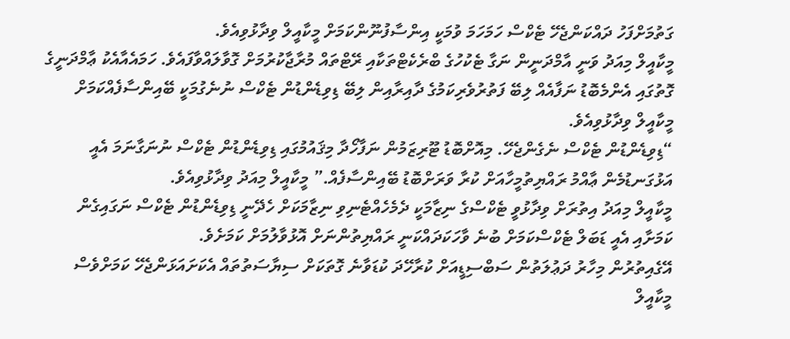ގަތުމަށްފަހު ދައްކަންޖެހޭ ޓެކްސް ހަމަހަމަ ވުމަކީ އިންސާފުނޫންކަމަށް މީކާއީލް ވިދާޅުވިއެވެ.
މީކާއީލް މިއަދު ވަނީ އާމްދަނީން ނަގާ ޓެކުހުގެ ބްރެކެޓްތަކާއި ރޭޓްތައް މުރާޖާކުރުމަށް ގޮވާލައްވާފައެވެ. ހަމައެއާއެކު ޢާމްދަނީގެ ގޮތުގައި އެންމެބޮޑު ނަފާއެއް ލިބޭ ފަތުރުވެރިކަމުގެ ދާއިރާއިން ލިބޭ ޑިވިޑެންޑުން ޓެކްސް ނުނެގުމަކީ ބޭއިންސާފެއްކަމަށް މީކާއީލް ވިދާޅުވިއެވެ.
“ޑިވިޑެންޑުން ޓެކްސް ނެގެންޖެހޭ. މިއޮށްބޮޑު ޓޫރިޒަމުން ނަފާހޯދާ މިޤައުމުގައި ޑިވިޑެންޑުން ޓެކްސް ނުނަގާނަމަ އެއީ އަޅުގަނޑުމެން ޢާއްމު ރައްޔިތުމީހާއަށް ކުރާ ވަރަށްބޮޑު ބޭއިންސާފެއް.” މީކާއީލް މިއަދު ވިދާޅުވިއެވެ.
މީކާއީލް މިއަދު އިތުރަށް ވިދާޅުވީ ޓެކްސްގެ ނިޒާމަކީ ދެމެހެއްޓެނިވި ނިޒާމަކަށް ހެދޭނީ ޑިވިޑެންޑުން ޓެކްސް ނަގައިގެން ކަމަށާއި އެއީ ޑަބަލް ޓެކްސްކަމަށް ބުނެ ވާހަކަދައްކަނީ ރައްޔިތުންނަށް އޮޅުވާލުމަށް ކަމަށެވެ.
އޭގެއިތުރުން މިހާރު ދަޢުލަތުން ސަބްސިޑީއަށް ކުރާހޭދަ ކުޑަވާނެ ގޮތަކަށް ސިޔާސަތުތައް އެކަށައަޅަންޖެހޭ ކަމަށްވެސް މީކާއީލް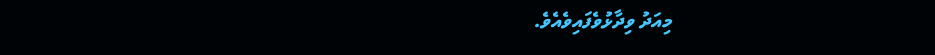މިއަދު ވިދާޅުވެފައިވެއެވެ.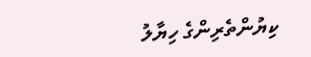ކިޔުންތެރިންގެ ހިޔާލު